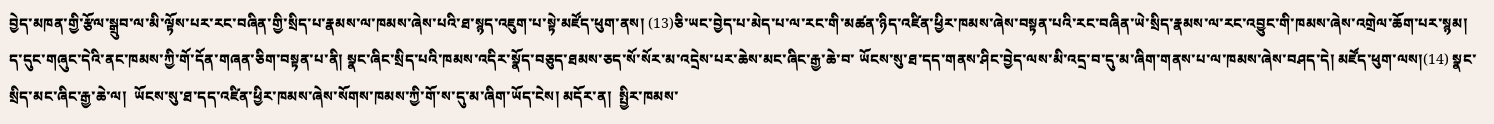བྱེད་མཁན་གྱི་རྩོལ་སྒྲུབ་ལ་མི་ལྟོས་པར་རང་བཞིན་གྱི་སྲིད་པ་རྣམས་ལ་ཁམས་ཞེས་པའི་ཐ་སྙད་འཇུག་པ་སྟེ་མཛོད་ཕུག་ནས། (13)ཅི་ཡང་བྱེད་པ་མེད་པ་ལ་རང་གི་མཚན་ཉིད་འཛིན་ཕྱིར་ཁམས་ཞེས་བསྟན་པའི་རང་བཞིན་ཡེ་སྲིད་རྣམས་ལ་རང་འབྱུང་གི་ཁམས་ཞེས་འགྲེལ་ཆོག་པར་སྙམ། ད་དུང་གཞུང་དེའི་ནང་ཁམས་ཀྱི་གོ་དོན་གཞན་ཅིག་བསྟན་པ་ནི། སྣང་ཞིང་སྲིད་པའི་ཁམས་འདིར་སྣོད་བཅུད་ཐམས་ཅད་སོ་སོར་མ་འདྲེས་པར་ཆེས་མང་ཞིང་རྒྱ་ཆེ་བ་ ཡོངས་སུ་ཐ་དད་གནས་ཤིང་བྱེད་ལས་མི་འདྲ་བ་དུ་མ་ཞིག་གནས་པ་ལ་ཁམས་ཞེས་བཤད་དེ། མཛོད་ཕུག་ལས།(14) སྣང་སྲིད་མང་ཞིང་རྒྱ་ཆེ་ལ།  ཡོངས་སུ་ཐ་དད་འཛིན་ཕྱིར་ཁམས་ཞེས་སོགས་ཁམས་ཀྱི་གོ་ས་དུ་མ་ཞིག་ཡོད་ངེས། མདོར་ན།  སྤྱིར་ཁམས་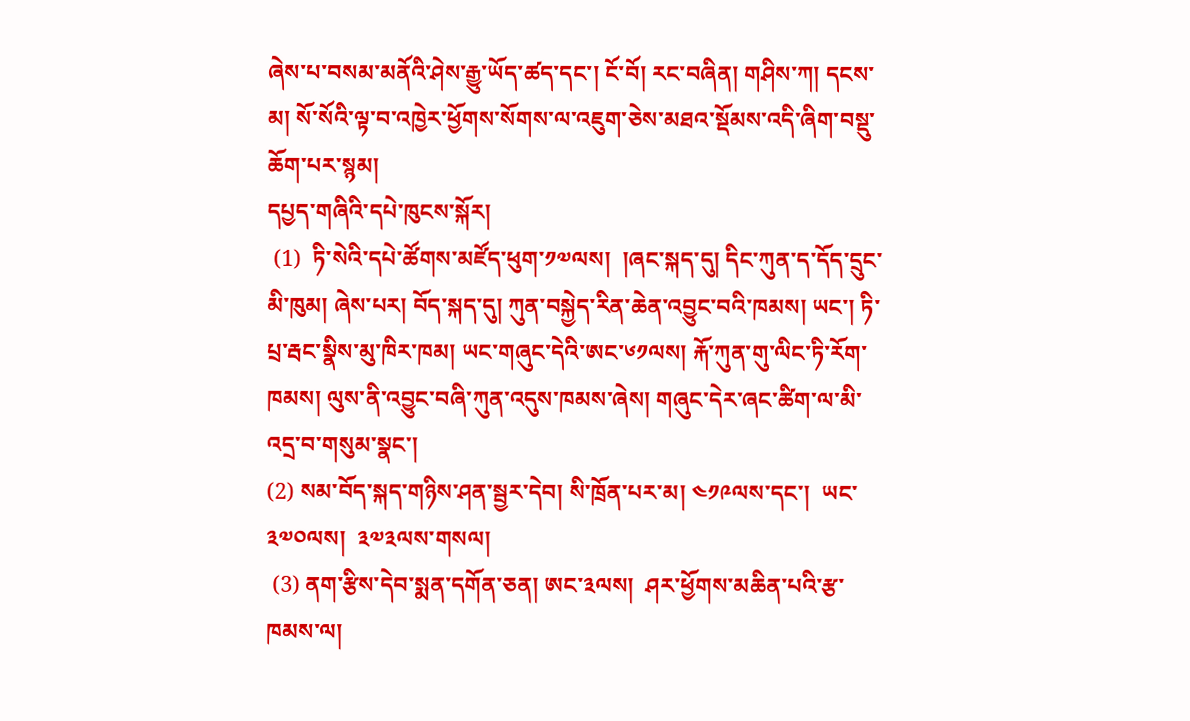ཞེས་པ་བསམ་མནོའི་ཤེས་རྒྱུ་ཡོད་ཚད་དང་། ངོ་བོ། རང་བཞིན། གཤིས་ཀ། དངས་མ། སོ་སོའི་ལྟ་བ་འཁྱེར་ཕྱོགས་སོགས་ལ་འཇུག་ཅེས་མཐའ་སྡོམས་འདི་ཞིག་བསྡུ་ཆོག་པར་སྙམ།
དཔྱད་གཞིའི་དཔེ་ཁུངས་སྐོར།
 (1)  ཏི་སེའི་དཔེ་ཚོགས་མཛོད་ཕུག་༡༧ལས།  །ཞང་སྐད་དུ། དིང་ཀུན་ད་དོད་དྲུང་མི་ཁུམ། ཞེས་པར། བོད་སྐད་དུ། ཀུན་བསྐྱེད་རིན་ཆེན་འབྱུང་བའི་ཁམས། ཡང་། ཏི་པྲ་རྦང་སྣིས་མུ་ཁིར་ཁམ། ཡང་གཞུང་དེའི་ཨང་༦༡ལས། རྐོ་ཀུན་གུ་ལིང་ཏི་རོག་ཁམས། ལུས་ནི་འབྱུང་བཞི་ཀུན་འདུས་ཁམས་ཞེས། གཞུང་དེར་ཞང་ཚིག་ལ་མི་འདྲ་བ་གསུམ་སྣང་།
(2) སམ་བོད་སྐད་གཉིས་ཤན་སྦྱར་དེབ། སི་ཁྲོན་པར་མ། ༤༡༩ལས་དང་།  ཡང་༣༧༠ལས།  ༣༧༣ལས་གསལ།
 (3) ནག་རྩིས་དེབ་སྨན་དགོན་ཅན། ཨང་༣ལས།  ཤར་ཕྱོགས་མཆིན་པའི་རྩ་ཁམས་ལ།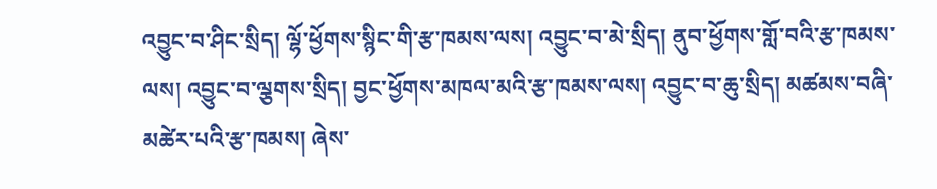འབྱུང་བ་ཤིང་སྲིད། ལྷོ་ཕྱོགས་སྙིང་གི་རྩ་ཁམས་ལས། འབྱུང་བ་མེ་སྲིད། ནུབ་ཕྱོགས་གློ་བའི་རྩ་ཁམས་ལས། འབྱུང་བ་ལྕགས་སྲིད། བྱང་ཕྱོགས་མཁལ་མའི་རྩ་ཁམས་ལས། འབྱུང་བ་ཆུ་སྲིད། མཚམས་བཞི་མཚེར་པའི་རྩ་ཁམས། ཞེས་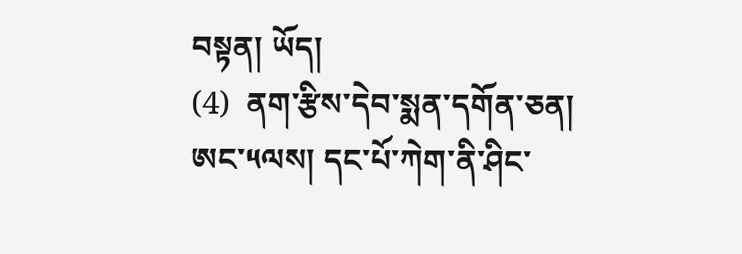བསྟན། ཡོད།
(4)  ནག་རྩིས་དེབ་སྨན་དགོན་ཅན། ཨང་༥ལས། དང་པོ་ཀེག་ནི་ཤིང་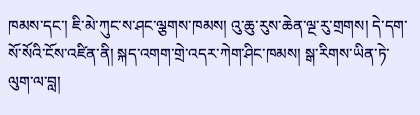ཁམས་དང་། ཇི་མེ་ཀུང་ས་ཤང་ལྕགས་ཁམས། འུ་ཆུ་རུས་ཆེན་ལྔ་རུ་གྲགས། དེ་དག་སོ་སོའི་ངོས་འཛིན་ནི། སྐད་འགག་གྲེ་འདར་ཀེག་ཤིང་ཁམས། སྒ་རིགས་ཡིན་ཏེ་ལུག་ལ་བླ།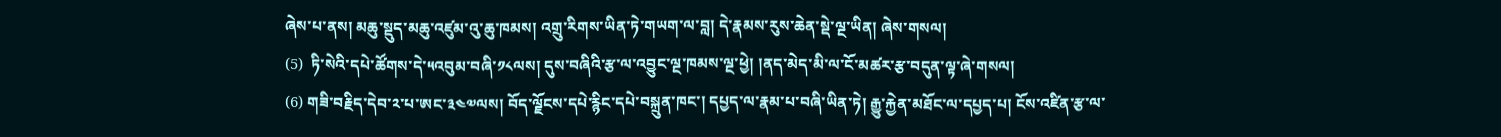ཞེས་པ་ནས། མཆུ་སྡུད་མཆུ་འཛུམ་འུ་ཆུ་ཁམས། འགྲུ་རིགས་ཡིན་ཏེ་གཡག་ལ་བླ། དེ་རྣམས་རུས་ཆེན་སྡེ་ལྔ་ཡིན། ཞེས་གསལ།
(5)  ཏི་སེའི་དཔེ་ཚོགས་དེ་༥འབུམ་བཞི་༡༨ལས། དུས་བཞིའི་རྩ་ལ་འབྱུང་ལྔ་ཁམས་ལྔ་ཕྱེ། །ནད་མེད་མི་ལ་ངོ་མཚར་རྩ་བདུན་ལྟ་ཞེ་གསལ།
(6) གཟི་བརྗིད་དེབ་༢་པ་ཨང་༣༤༧ལས། བོད་ལྗོངས་དཔེ་རྙིང་དཔེ་བསྐྲུན་ཁང་། དཔྱད་ལ་རྣམ་པ་བཞི་ཡིན་ཏེ། རྒྱུ་རྐྱེན་མཐོང་ལ་དཔྱད་པ། ངོས་འཛིན་རྩ་ལ་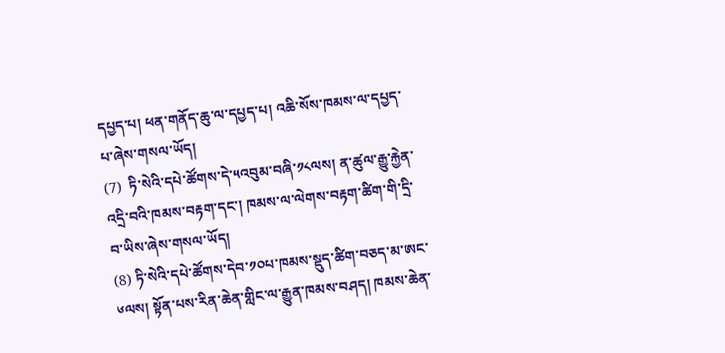དཔྱད་པ། ཕན་གནོད་ཆུ་ལ་དཔྱད་པ། འཆི་སོས་ཁམས་ལ་དཔྱད་པ་ཞེས་གསལ་ཡོད།
(7)  ཏི་སེའི་དཔེ་ཚོགས་དེ་༥འབུམ་བཞི་༡༨ལས། ན་ཚུལ་རྒྱུ་རྐྱེན་འདྲི་བའི་ཁམས་བརྟག་དང་། ཁམས་ལ་ལེགས་བརྟག་ཚིག་གི་དྲི་བ་ཡིས་ཞེས་གསལ་ཡོད།
(8) ཏི་སེའི་དཔེ་ཚོགས་དེབ་༡༠པ་ཁམས་སྡུད་ཚིག་བཅད་མ་ཨང་༦ལས། སྟོན་པས་རིན་ཆེན་གླིང་ལ་རྒྱུན་ཁམས་བཤད། ཁམས་ཆེན་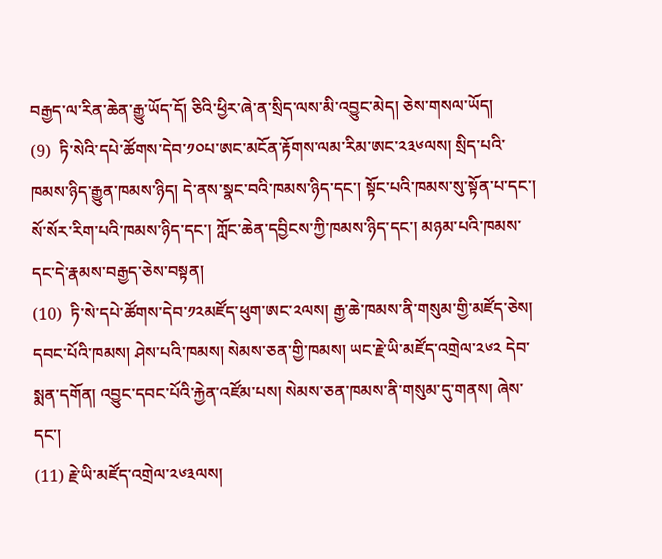བརྒྱད་ལ་རིན་ཆེན་རྒྱུ་ཡོད་དོ། ཅིའི་ཕྱིར་ཞེ་ན་སྲིད་ལས་མི་འབྱུང་མེད། ཅེས་གསལ་ཡོད།
(9)  ཏི་སེའི་དཔེ་ཚོགས་དེབ་༡༠པ་ཨང་མངོན་རྟོགས་ལམ་རིམ་ཨང་༢༣༦ལས། སྲིད་པའི་ཁམས་ཉིད་རྒྱུན་ཁམས་ཉིད། དེ་ནས་སྣང་བའི་ཁམས་ཉིད་དང་། སྟོང་པའི་ཁམས་སུ་སྟོན་པ་དང་། སོ་སོར་རིག་པའི་ཁམས་ཉིད་དང་། ཀློང་ཆེན་དབྱིངས་ཀྱི་ཁམས་ཉིད་དང་། མཉམ་པའི་ཁམས་དང་དེ་རྣམས་བརྒྱད་ཅེས་བསྟན།
(10)  ཏི་སེ་དཔེ་ཚོགས་དེབ་༡༢མཛོད་ཕུག་ཨང་༢ལས། རྒྱ་ཆེ་ཁམས་ནི་གསུམ་གྱི་མཛོད་ཅེས། དབང་པོའི་ཁམས། ཤེས་པའི་ཁམས། སེམས་ཅན་གྱི་ཁམས། ཡང་རྗེ་ཡི་མཛོད་འགྲེལ་༢༦༢ དེབ་སྨན་དགོན། འབྱུང་དབང་པོའི་རྐྱེན་འཛོམ་པས། སེམས་ཅན་ཁམས་ནི་གསུམ་དུ་གནས། ཞེས་དང་།
(11) རྗེ་ཡི་མཛོད་འགྲེལ་༢༦༣ལས།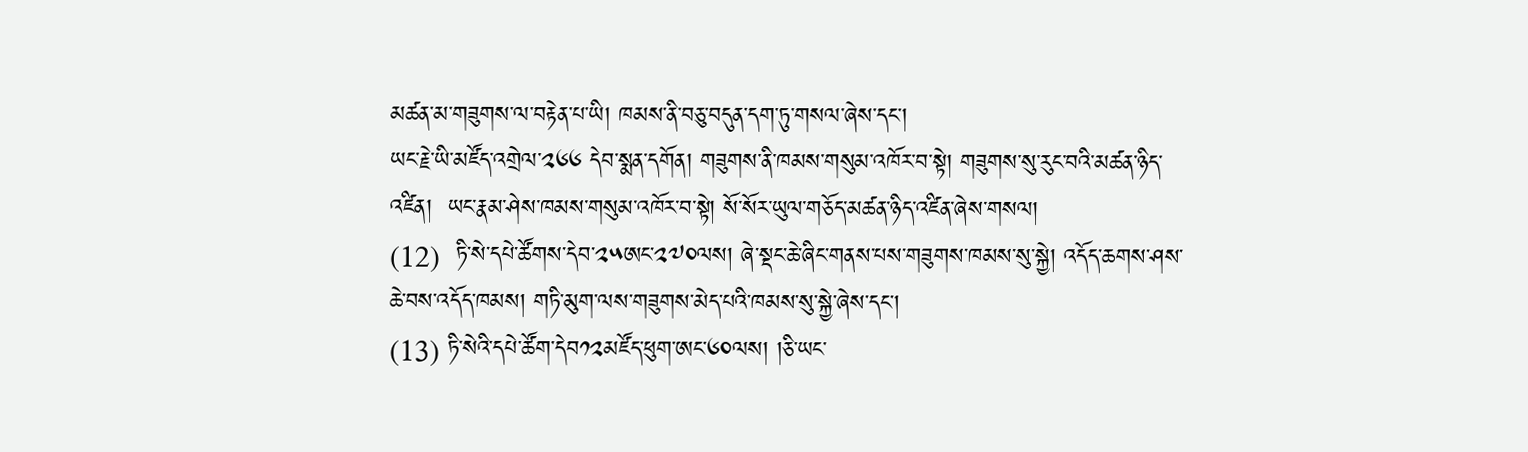མཚན་མ་གཟུགས་ལ་བརྟེན་པ་ཡི། ཁམས་ནི་བཅུ་བདུན་དག་ཏུ་གསལ་ཞེས་དང་།
ཡང་རྗེ་ཡི་མཛོད་འགྲེལ་༢༦༦ དེབ་སྨན་དགོན། གཟུགས་ནི་ཁམས་གསུམ་འཁོར་བ་སྟེ། གཟུགས་སུ་རུང་བའི་མཚན་ཉིད་འཛིན།  ཡང་རྣམ་ཤེས་ཁམས་གསུམ་འཁོར་བ་སྟེ། སོ་སོར་ཡུལ་གཅོད་མཚན་ཉིད་འཛིན་ཞེས་གསལ།
(12)  ཏི་སེ་དཔེ་ཚོགས་དེབ་༢༥ཨང་༢༧༠ལས། ཞེ་སྡང་ཆེ་ཞིང་གནས་པས་གཟུགས་ཁམས་སུ་སྐྱེ། འདོད་ཆགས་ཤས་ཆེ་བས་འདོད་ཁམས། གཏི་མུག་ལས་གཟུགས་མེད་པའི་ཁམས་སུ་སྐྱེ་ཞེས་དང་།
(13) ཏི་སེའི་དཔེ་ཚོག་དེབ༡༢མཛོད་ཕུག་ཨང་༦༠ལས། །ཅི་ཡང་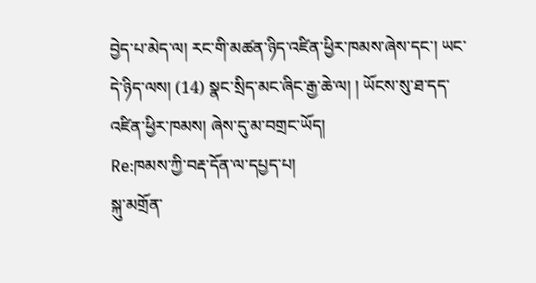བྱེད་པ་མེད་ལ། རང་གི་མཚན་ཉིད་འཛིན་ཕྱིར་ཁམས་ཞེས་དང་། ཡང་དེ་ཉིད་ལས། (14) སྣང་སྲིད་མང་ཞིང་རྒྱ་ཆེ་ལ། ། ཡོངས་སུ་ཐ་དད་འཛིན་ཕྱིར་ཁམས། ཞེས་དུ་མ་བགྲང་ཡོད།
Re:ཁམས་ཀྱི་བརྡ་དོན་ལ་དཔྱད་པ།
སྐུ་མགྲོན་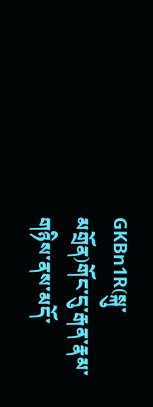GKBn1R(སྐུ་མགྲོན)གོང་དུ་རྒན་རྣམ་གཉིས་ནས་མདོ་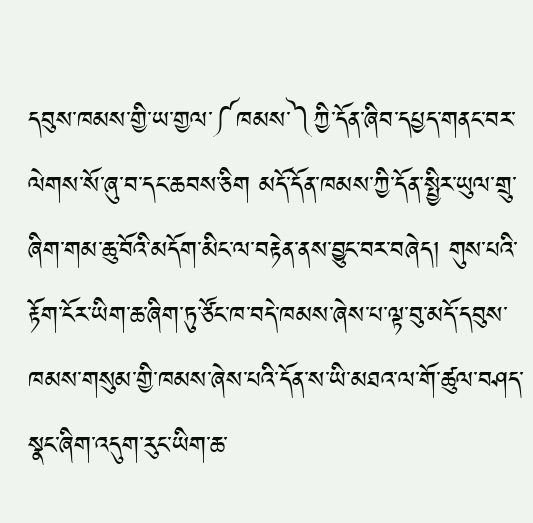དབུས་ཁམས་གྱི་ཡ་གྱལ་༼ཁམས་༽ཀྱི་དོན་ཞིབ་དཔྱད་གནང་བར་ལེགས་སོ་ཞུ་བ་དང་ཆབས་ཅིག མདོ་དོན་ཁམས་ཀྱི་དོན་སྤྱིར་ཡུལ་གྲུ་ཞིག་གམ་ཆུ་བོའི་མདོག་མིང་ལ་བརྟེན་ནས་བྱུང་བར་བཞེད། གུས་པའི་རྟོག་ངོར་ཡིག་ཆ་ཞིག་ཏུ་ཙོང་ཁ་བདེ་ཁམས་ཞེས་པ་ལྟ་བུ་མདོ་དབུས་ཁམས་གསུམ་གྱི་ཁམས་ཞེས་པའི་དོན་ས་ཡི་མཐའ་ལ་གོ་ཚུལ་བཤད་སྣང་ཞིག་འདུག་རུང་ཡིག་ཆ་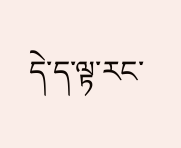དེ་ད་ལྟ་རང་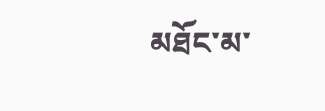མཐོང་མ་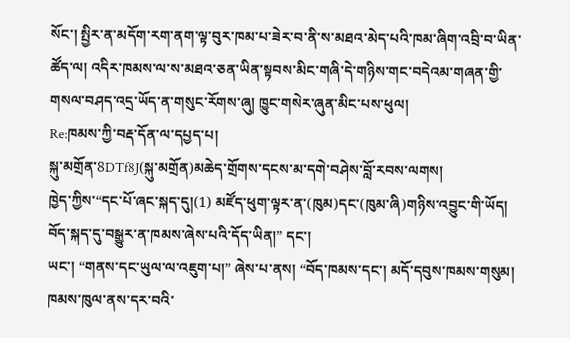སོང་། སྤྱིར་ན་མདོག་རག་ནག་ལྟ་བུར་ཁམ་པ་ཟེར་བ་ནི་ས་མཐའ་མེད་པའི་ཁམ་ཞིག་འབྲི་བ་ཡིན་ཚོད་ལ། འདིར་ཁམས་ལ་ས་མཐའ་ཅན་ཡིན་སྟབས་མིང་གཞི་དེ་གཉིས་གང་བདེའམ་གཞན་གྱི་གསལ་བཤད་འདྲ་ཡོད་ན་གསུང་རོགས་ཞུ། ཁྱུང་གསེར་ཞུན་མིང་པས་ཕུལ།
Re:ཁམས་ཀྱི་བརྡ་དོན་ལ་དཔྱད་པ།
སྐུ་མགྲོན་8DTf8J(སྐུ་མགྲོན)མཆེད་གྲོགས་དངས་མ་དགེ་བཤེས་བློ་རབས་ལགས།
ཁྱེད་ཀྱིས་“དང་པོ་ཞང་སྐད་དུ།(1) མཛོད་ཕུག་ལྟར་ན་(ཁུམ)དང་(ཁུམ་ཞི)གཉིས་འབྱུང་གི་ཡོད། བོད་སྐད་དུ་བསྒྱུར་ན་ཁམས་ཞེས་པའི་དོད་ཡིན།” དང་།
ཡང་། “གནས་དང་ཡུལ་ལ་འཇུག་པ།” ཞེས་པ་ནས། “བོད་ཁམས་དང་། མདོ་དབུས་ཁམས་གསུམ། ཁམས་ཁུལ་ནས་དར་བའི་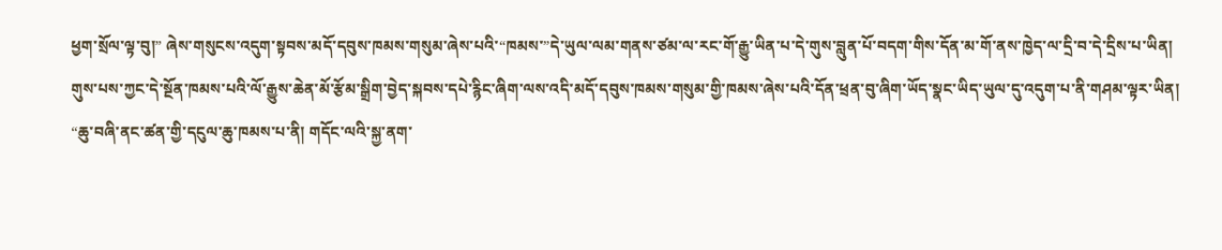ཕྱག་སྲོལ་ལྟ་བུ།” ཞེས་གསུངས་འདུག་སྟབས་མདོ་དབུས་ཁམས་གསུམ་ཞེས་པའི་“ཁམས་”དེ་ཡུལ་ལམ་གནས་ཙམ་ལ་རང་གོ་རྒྱུ་ཡིན་པ་དེ་གུས་བླུན་པོ་བདག་གིས་དོན་མ་གོ་ནས་ཁྱེད་ལ་དྲི་བ་དེ་དྲིས་པ་ཡིན།
གུས་པས་ཀྱང་དེ་སྔོན་ཁམས་པའི་ལོ་རྒྱུས་ཆེན་མོ་རྩོམ་སྒྲིག་བྱེད་སྐབས་དཔེ་རྙིང་ཞིག་ལས་འདི་མདོ་དབུས་ཁམས་གསུམ་གྱི་ཁམས་ཞེས་པའི་དོན་ཕྲན་བུ་ཞིག་ཡོད་སྣང་ཡིད་ཡུལ་དུ་འདུག་པ་ནི་གཤམ་ལྟར་ཡིན།
“ཆུ་བཞི་ནང་ཚན་གྱི་དངུལ་ཆུ་ཁམས་པ་ནི། གདོང་ལའི་སྐྱ་ནག་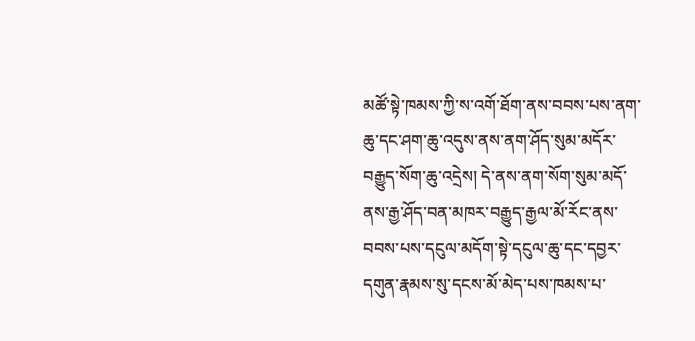མཚོ་སྟེ་ཁམས་ཀྱི་ས་འགོ་ཐོག་ནས་བབས་པས་ནག་ཆུ་དང་ཤག་ཆུ་འདུས་ནས་ནག་ཤོད་སུམ་མདོར་བརྒྱུད་སོག་ཆུ་འདྲེས། དེ་ནས་ནག་སོག་སུམ་མདོ་ནས་རྒྱ་ཤོད་བན་མཁར་བརྒྱུད་རྒྱལ་མོ་རོང་ནས་བབས་པས་དངུལ་མདོག་སྟེ་དངུལ་ཆུ་དང་དབྱར་དགུན་རྣམས་སུ་དངས་མོ་མེད་པས་ཁམས་པ་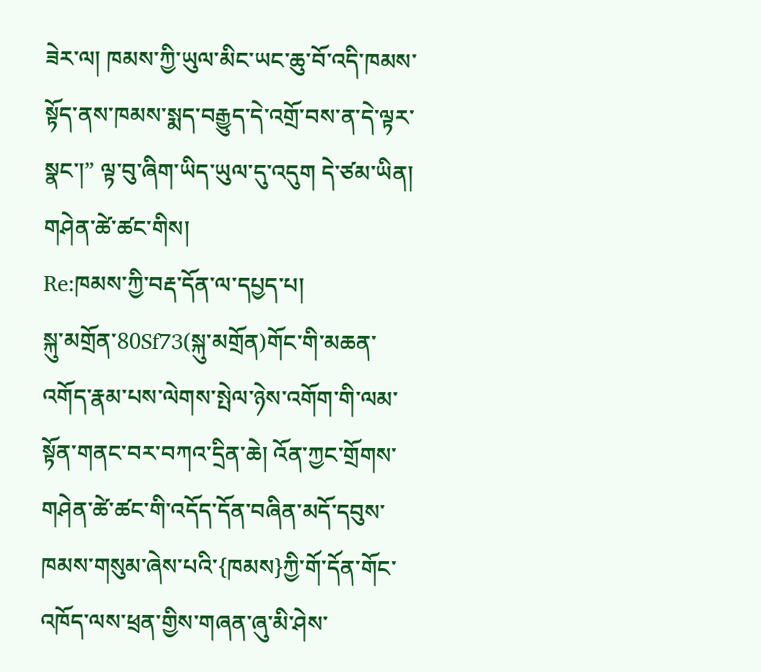ཟེར་ལ། ཁམས་ཀྱི་ཡུལ་མིང་ཡང་ཆུ་བོ་འདི་ཁམས་སྟོད་ནས་ཁམས་སྨད་བརྒྱུད་དེ་འགྲོ་བས་ན་དེ་ལྟར་སྣང་།” ལྟ་བུ་ཞིག་ཡིད་ཡུལ་དུ་འདུག དེ་ཙམ་ཡིན།
གཤེན་ཚེ་ཚང་གིས།
Re:ཁམས་ཀྱི་བརྡ་དོན་ལ་དཔྱད་པ།
སྐུ་མགྲོན་80Sf73(སྐུ་མགྲོན)གོང་གི་མཆན་འགོད་རྣམ་པས་ལེགས་སྤེལ་ཉེས་འགོག་གི་ལམ་སྟོན་གནང་བར་བཀའ་དྲིན་ཆེ། འོན་ཀྱང་གྲོགས་གཤེན་ཚེ་ཚང་གི་འདོད་དོན་བཞིན་མདོ་དབུས་ཁམས་གསུམ་ཞེས་པའི་{ཁམས}ཀྱི་གོ་དོན་གོང་འཁོད་ལས་ཕྲན་གྱིས་གཞན་ཞུ་མི་ཤེས་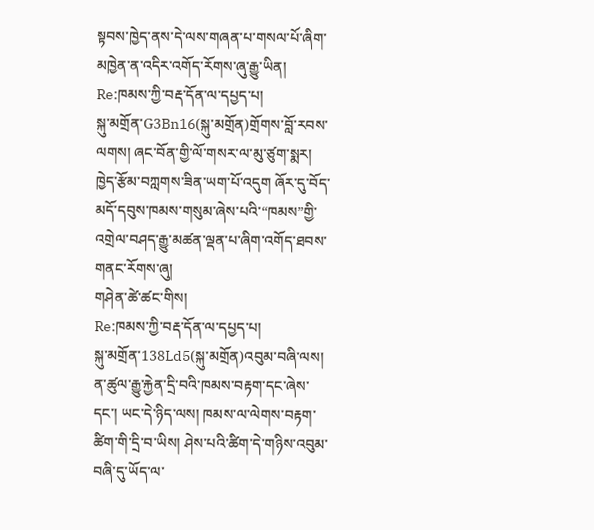སྟབས་ཁྱེད་ནས་དེ་ལས་གཞན་པ་གསལ་པོ་ཞིག་མཁྱེན་ན་འདིར་འགོད་རོགས་ཞུ་རྒྱུ་ཡིན།
Re:ཁམས་ཀྱི་བརྡ་དོན་ལ་དཔྱད་པ།
སྐུ་མགྲོན་G3Bn16(སྐུ་མགྲོན)གྲོགས་བློ་རབས་ལགས། ཞང་བོན་གྱི་ལོ་གསར་ལ་མུ་ཙུག་སྨར། ཁྱེད་རྩོམ་བཀླགས་ཟིན་ཡག་པོ་འདུག ཞོར་དུ་བོད་མདོ་དབུས་ཁམས་གསུམ་ཞེས་པའི་“ཁམས”གྱི་འགྲེལ་བཤད་རྒྱུ་མཚན་ལྡན་པ་ཞིག་འགོད་ཐབས་གནང་རོགས་ཞུ།
གཤེན་ཚེ་ཚང་གིས།
Re:ཁམས་ཀྱི་བརྡ་དོན་ལ་དཔྱད་པ།
སྐུ་མགྲོན་138Ld5(སྐུ་མགྲོན)འབུམ་བཞི་ལས། ན་ཚུལ་རྒྱུ་རྐྱེན་དྲི་བའི་ཁམས་བརྟག་དང་ཞེས་དང་། ཡང་དེ་ཉིད་ལས། ཁམས་ལ་ལེགས་བརྟག་ཚིག་གི་དྲི་བ་ཡིས། ཤེས་པའི་ཚིག་དེ་གཉིས་འབུམ་བཞི་དུ་ཡོད་ལ་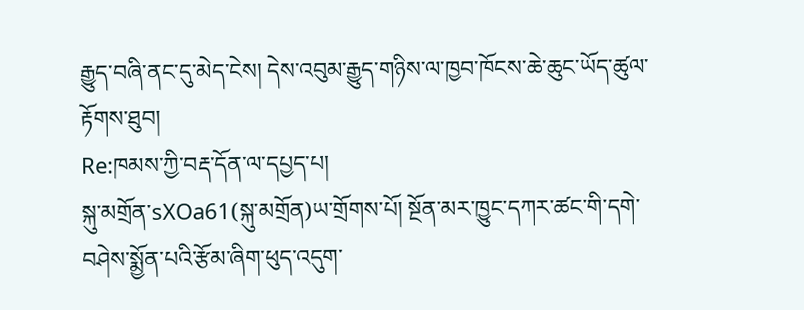རྒྱུད་བཞི་ནང་དུ་མེད་ངེས། དེས་འབུམ་རྒྱུད་གཉིས་ལ་ཁྱབ་ཁོངས་ཆེ་ཆུང་ཡོད་ཚུལ་རྟོགས་ཐུབ།
Re:ཁམས་ཀྱི་བརྡ་དོན་ལ་དཔྱད་པ།
སྐུ་མགྲོན་sXOa61(སྐུ་མགྲོན)ཡ་གྲོགས་པོ། སྔོན་མར་ཁྱུང་དཀར་ཚང་གི་དགེ་བཤེས་སྨྱོན་པའི་རྩོམ་ཞིག་ཕུད་འདུག་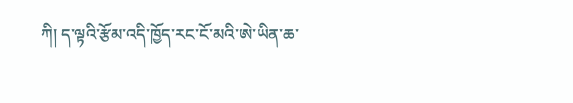ཀི། ད་ལྟའི་རྩོམ་འདི་ཁྱོད་རང་ངོ་མའི་ཨེ་ཡིན་ཆ་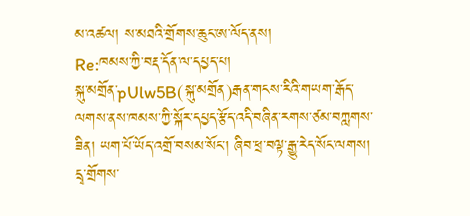མ་འཚལ། ས་མཐའི་གྲོགས་ཆུང་ཨ་ལོད་ནས།
Re:ཁམས་ཀྱི་བརྡ་དོན་ལ་དཔྱད་པ།
སྐུ་མགྲོན་pUlw5B(སྐུ་མགྲོན)རྒན་གངས་རིའི་གཡག་རྒོད་ལགས་ནས་ཁམས་ཀྱི་སྐོར་དཔྱད་རྩོད་འདི་བཞིན་རགས་ཙམ་བཀླགས་ཟིན། ཡག་པོ་ཡོད་འགྲོ་བསམ་སོང་། ཞིབ་ཕྲ་བལྟ་རྒྱུ་རེད་སོང་ལགས། དྲྭ་གྲོགས་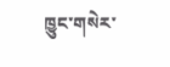ཁྱུང་གསེར་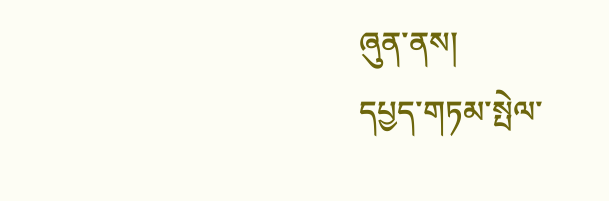ཞུན་ནས།
དཔྱད་གཏམ་སྤེལ་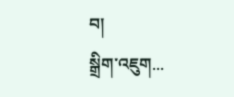བ།
སྒྲིག་འཇུག...